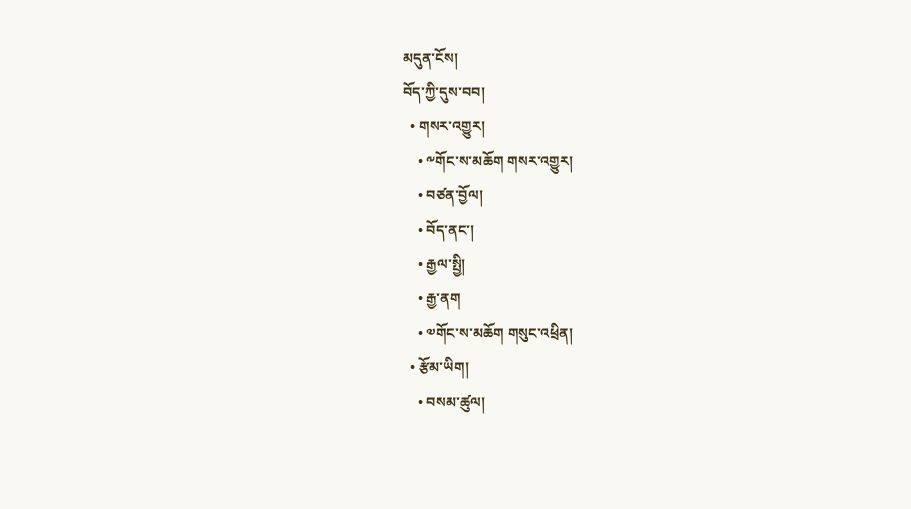མདུན་ངོས།
བོད་ཀྱི་དུས་བབ།
  • གསར་འགྱུར།
    • ༸གོང་ས་མཆོག གསར་འགྱུར།
    • བཙན་བྱོལ།
    • བོད་ནང་།
    • རྒྱལ་སྤྱི།
    • རྒྱ་ནག
    • ༧གོང་ས་མཆོག གསུང་འཕྲིན།
  • རྩོམ་ཡིག།
    • བསམ་ཚུལ།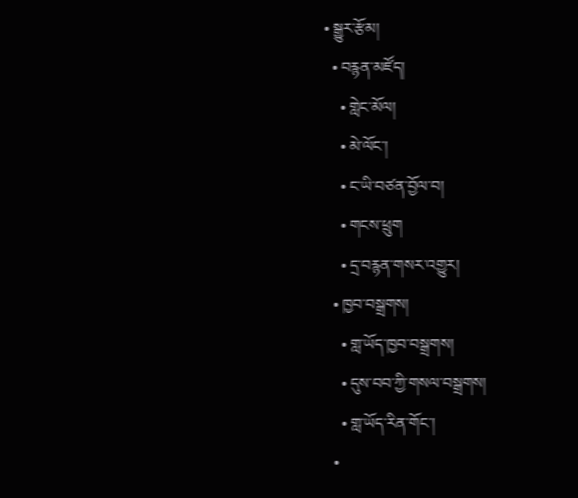• སྒྱུར་རྩོམ།
  • བརྙན་མཛོད།
    • གླེང་མོལ།
    • མེ་ལོང་།
    • ང་ཡི་བཙན་བྱོལ་བ།
    • གངས་ཕྲུག
    • དྲ་བརྙན་གསར་འགྱུར།
  • ཁྱབ་བསྒྲགས།
    • གླ་ཡོད་ཁྱབ་བསྒྲགས།
    • དུས་བབ་ཀྱི་གསལ་བསྒྲགས།
    • གླ་ཡོད་རིན་གོང་།
  •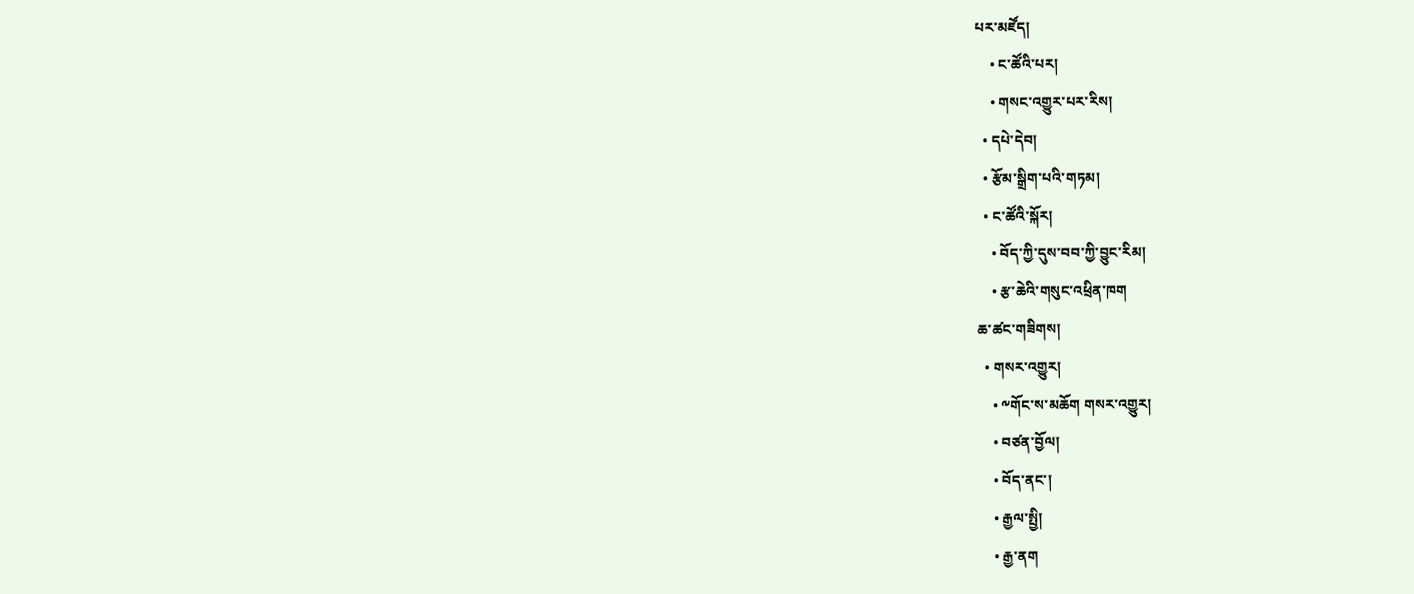པར་མཛོད།
    • ང་ཚོའི་པར།
    • གསང་འགྱུར་པར་རིས།
  • དཔེ་དེབ།
  • རྩོམ་སྒྲིག་པའི་གཏམ།
  • ང་ཚོའི་སྐོར།
    • བོད་ཀྱི་དུས་བབ་ཀྱི་བྱུང་རིམ།
    • རྩ་ཆེའི་གསུང་འཕྲིན་ཁག
ཆ་ཚང་གཟིགས།
  • གསར་འགྱུར།
    • ༸གོང་ས་མཆོག གསར་འགྱུར།
    • བཙན་བྱོལ།
    • བོད་ནང་།
    • རྒྱལ་སྤྱི།
    • རྒྱ་ནག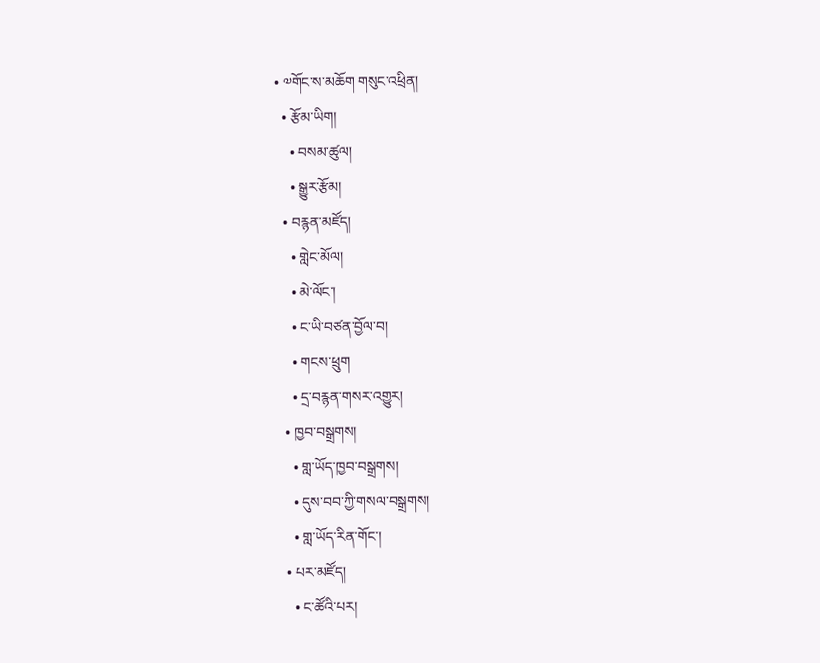• ༧གོང་ས་མཆོག གསུང་འཕྲིན།
  • རྩོམ་ཡིག།
    • བསམ་ཚུལ།
    • སྒྱུར་རྩོམ།
  • བརྙན་མཛོད།
    • གླེང་མོལ།
    • མེ་ལོང་།
    • ང་ཡི་བཙན་བྱོལ་བ།
    • གངས་ཕྲུག
    • དྲ་བརྙན་གསར་འགྱུར།
  • ཁྱབ་བསྒྲགས།
    • གླ་ཡོད་ཁྱབ་བསྒྲགས།
    • དུས་བབ་ཀྱི་གསལ་བསྒྲགས།
    • གླ་ཡོད་རིན་གོང་།
  • པར་མཛོད།
    • ང་ཚོའི་པར།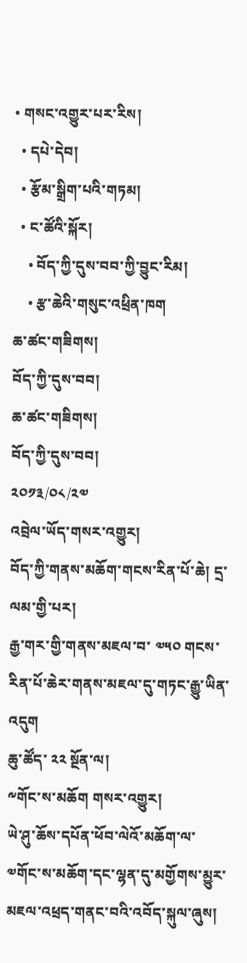• གསང་འགྱུར་པར་རིས།
  • དཔེ་དེབ།
  • རྩོམ་སྒྲིག་པའི་གཏམ།
  • ང་ཚོའི་སྐོར།
    • བོད་ཀྱི་དུས་བབ་ཀྱི་བྱུང་རིམ།
    • རྩ་ཆེའི་གསུང་འཕྲིན་ཁག
ཆ་ཚང་གཟིགས།
བོད་ཀྱི་དུས་བབ།
ཆ་ཚང་གཟིགས།
བོད་ཀྱི་དུས་བབ།
༢༠༡༣/༠༨/༢༧
འབྲེལ་ཡོད་གསར་འགྱུར།
བོད་ཀྱི་གནས་མཆོག་གངས་རིན་པོ་ཆེ། དྲ་ལམ་གྱི་པར།
རྒྱ་གར་གྱི་གནས་མཇལ་བ་ ༧༥༠ གངས་རིན་པོ་ཆེར་གནས་མཇལ་དུ་གཏང་རྒྱུ་ཡིན་འདུག
ཆུ་ཚོད་ ༢༢ སྔོན་ལ།
༸གོང་ས་མཆོག གསར་འགྱུར།
ཡེ་ཤུ་ཆོས་དཔོན་ཕོབ་ལེའོ་མཆོག་ལ་༧གོང་ས་མཆོག་དང་ལྷན་དུ་མགྱོགས་མྱུར་མཇལ་འཕྲད་གནང་བའི་འབོད་སྐུལ་ཞུས།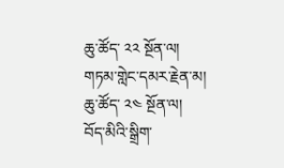ཆུ་ཚོད་ ༢༢ སྔོན་ལ།
གཏམ་གླེང་དམར་རྗེན་མ།
ཆུ་ཚོད་ ༢༤ སྔོན་ལ།
བོད་མིའི་སྒྲིག་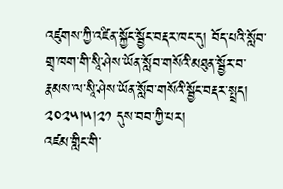འཛུགས་ཀྱི་འཛིན་སྐྱོང་སྦྱོང་བརྡར་ཁང་དུ། བོད་པའི་སློབ་གྲྭ་ཁག་གི་སཱི་ཤེས་ཡོན་སློབ་གསོའི་མཐུན་སྦྱོར་བ་རྣམས་ལ་སཱི་ཤེས་ཡོན་སློབ་གསོའི་སྦྱོང་བརྡར་སྤྲད། ༢༠༢༥།༥།༢༡ དུས་བབ་ཀྱི་པར།
འཛམ་གླིང་གི་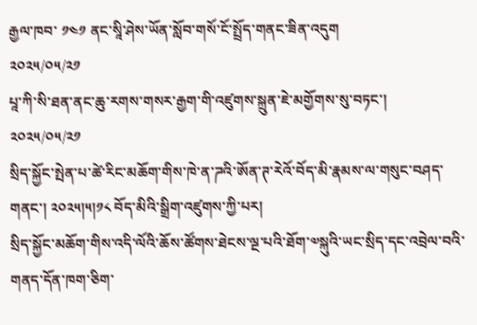རྒྱལ་ཁབ་ ༡༤༡ ནང་སཱི་ཤེས་ཡོན་སློབ་གསོ་ངོ་སྤྲོད་གནང་ཟིན་འདུག
༢༠༢༥/༠༥/༢༡
པཱ་ཀི་སི་ཐན་ནང་ཆུ་རགས་གསར་རྒྱག་གི་འཛུགས་སྐྲུན་ཇེ་མགྱོགས་སུ་བཏང་།
༢༠༢༥/༠༥/༢༡
སྲིད་སྐྱོང་སྤེན་པ་ཚེ་རིང་མཆོག་གིས་ཁེ་ན་ཌའི་ཨོན་ཊ་རེའོ་བོད་མི་རྣམས་ལ་གསུང་བཤད་གནང་། ༢༠༢༥།༥།༡༨ བོད་མིའི་སྒྲིག་འཛུགས་ཀྱི་པར།
སྲིད་སྐྱོང་མཆོག་གིས་འདི་ལོའི་ཆོས་ཚོགས་ཐེངས་ལྔ་པའི་ཐོག་༧སྐུའི་ཡང་སྲིད་དང་འབྲེལ་བའི་གནད་དོན་ཁག་ཅིག་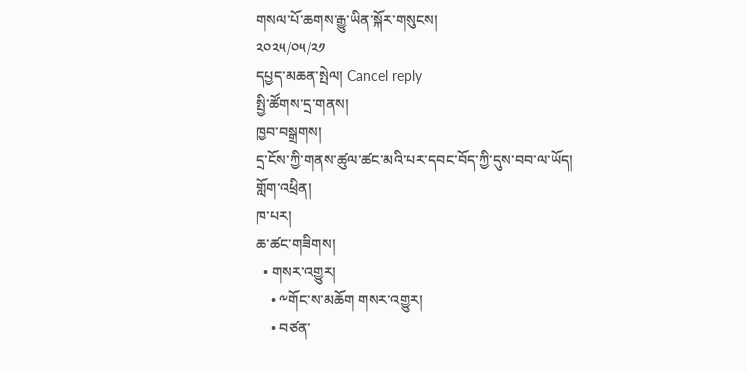གསལ་པོ་ཆགས་རྒྱུ་ཡིན་སྐོར་གསུངས།
༢༠༢༥/༠༥/༢༡
དཔྱད་མཆན་སྤེལ། Cancel reply
སྤྱི་ཚོགས་དྲ་གནས།
ཁྱབ་བསྒྲགས།
དྲ་ངོས་ཀྱི་གནས་ཚུལ་ཚང་མའི་པར་དབང་བོད་ཀྱི་དུས་བབ་ལ་ཡོད།
གློག་འཕྲིན།
ཁ་པར།
ཆ་ཚང་གཟིགས།
  • གསར་འགྱུར།
    • ༸གོང་ས་མཆོག གསར་འགྱུར།
    • བཙན་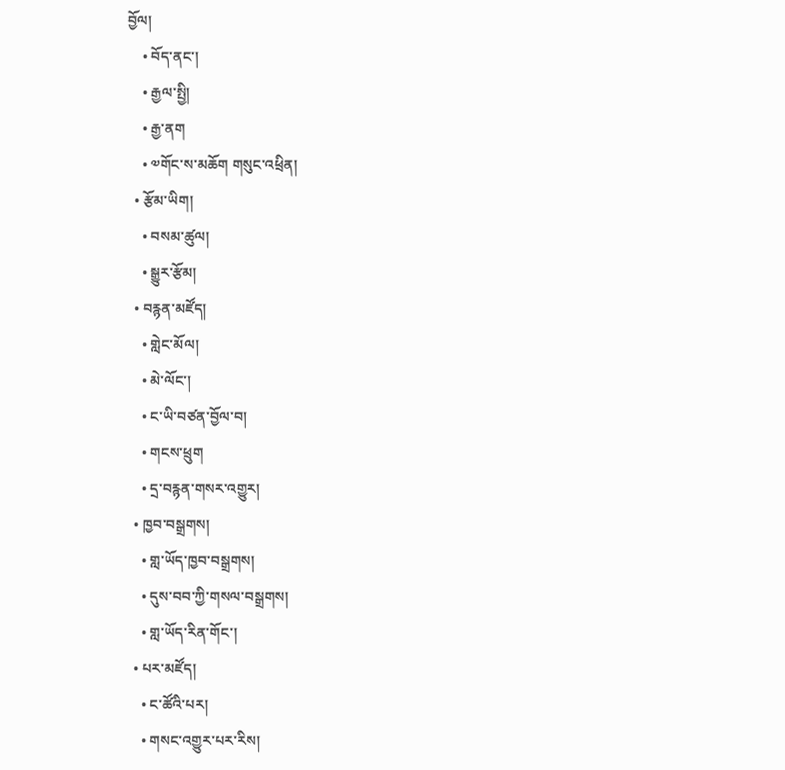བྱོལ།
    • བོད་ནང་།
    • རྒྱལ་སྤྱི།
    • རྒྱ་ནག
    • ༧གོང་ས་མཆོག གསུང་འཕྲིན།
  • རྩོམ་ཡིག།
    • བསམ་ཚུལ།
    • སྒྱུར་རྩོམ།
  • བརྙན་མཛོད།
    • གླེང་མོལ།
    • མེ་ལོང་།
    • ང་ཡི་བཙན་བྱོལ་བ།
    • གངས་ཕྲུག
    • དྲ་བརྙན་གསར་འགྱུར།
  • ཁྱབ་བསྒྲགས།
    • གླ་ཡོད་ཁྱབ་བསྒྲགས།
    • དུས་བབ་ཀྱི་གསལ་བསྒྲགས།
    • གླ་ཡོད་རིན་གོང་།
  • པར་མཛོད།
    • ང་ཚོའི་པར།
    • གསང་འགྱུར་པར་རིས།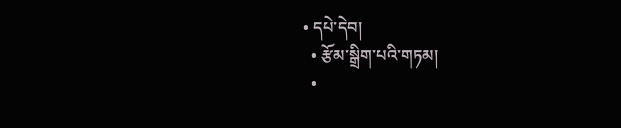• དཔེ་དེབ།
  • རྩོམ་སྒྲིག་པའི་གཏམ།
  •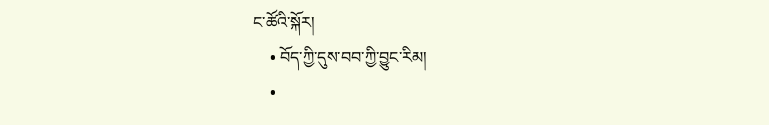ང་ཚོའི་སྐོར།
    • བོད་ཀྱི་དུས་བབ་ཀྱི་བྱུང་རིམ།
    •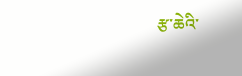རྩ་ཆེའི་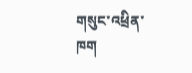གསུང་འཕྲིན་ཁག